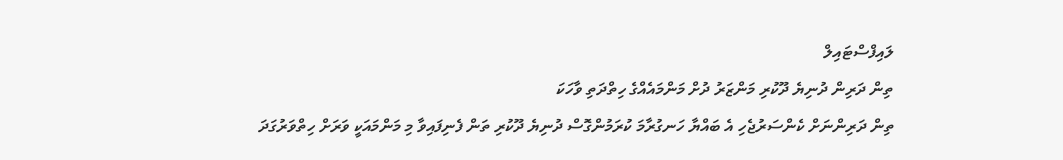ލައިފްސްޓައިލް
ތިން ދަރިން ދުނިޔެ ދޫކުރި މަންޒަރު ދުށް މަންމައެއްގެ ހިތްދަތި ވާހަކަ
ތިން ދަރިންނަށް ކެންސަރުޖެހި އެ ބައްޔާ ހަނގުރާމަ ކުރަމުންގޮސް ދުނިޔެ ދޫކުރި ތަން ފެނިފައިވާ މި މަންމައަކީ ވަރަށް ހިތްވަރުގަދަ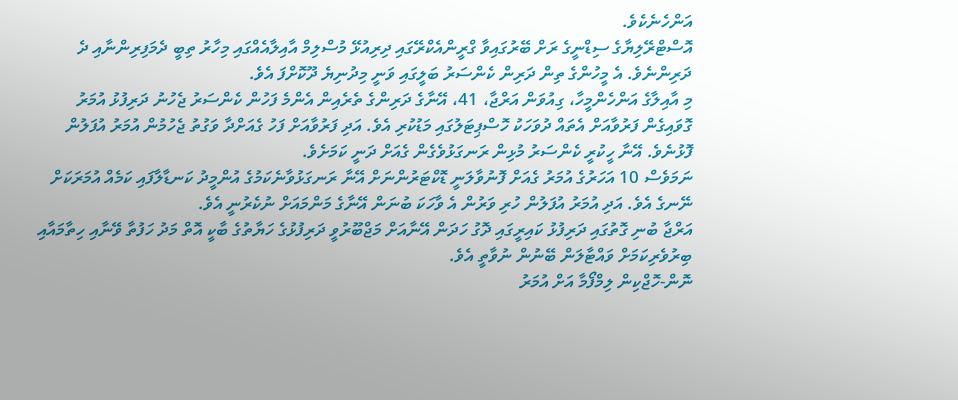އަންހެނެކެވެ.
އޮސްޓްރޭލިޔާގެ ސިޑްނީގެ ރަށް ބޭރުގައިވާ ގްރީންއެކްރޭގައި ދިރިއުޅޭ މުސްލިމް އާއިލާއެއްގައި މިހާރު ތިބީ ދެމަފިރިންނާއި ދެ ދަރިންނެވެ. އެ މީހުންގެ ތިން ދަރިން ކެންސަރު ބަލީގައި ވަނީ މިދުނިޔެ ދޫކޮށްފަ އެވެ.
މި އާއިލާގެ އަންހެންމީހާ، ގިއުވަން އަރްޖާ، 41، އޭނާގެ ދަރިންގެ ތެރެއިން އެންމެ ފަހުން ކެންސަރު ޖެހުނު ދަރިފުޅު އުމަރު ގޮވައިގެން ފަރުވާއަށް އެތައް ދުވަހަކު ހޮސްޕިޓަލުގައި މަޑުކުރި އެވެ. އަދި ފަރުވާއަށް ފަހު ގެއަށްދާ ވަގުތު ޖެހުމުން އުމަރު އުފަލުން ފޮޅުނެވެ. އޭނާ ހީކުރީ ކެންސަރު މުޅިން ރަނގަޅުވެގެން ގެއަށް ދަނީ ކަމަށެވެ.
ނަމަވެސް 10 އަހަރުގެ އުމަރު ގެއަށް ފޮނުވާލަނީ ޑޮކްޓަރުންނަށް އޭނާ ރަނގަޅުވާނެކަމުގެ އުންމީދު ކަނޑާލާފައި ކަމެއް އުމަރަކަށް ނޭނގެ އެވެ. އަދި އުމަރު އުފަލުން ހުރި ވަރުން އެ ވާހަކަ ބުނަން އޭނާގެ މަންމައަށް ނުކެރުނީ އެވެ.
އަރްޖާ ބުނި ގޮތުގައި ދަރިފުޅު ކައިރީގައި ދޮގު ހަދަން އޭނާއަށް މަޖްބޫރުވީ ދަރިފުޅުގެ ހަޔާތުގެ ބާކީ އޮތް މަދު ހަފުތާ ވޭނާއި ހިތާމައާއި ބިރުވެރިކަމަށް ވައްޓާލަން ބޭނުން ނުވާތީ އެވެ.
ނޮން-ހޮޖްކިން ލިމްފޯމާ އަށް އުމަރު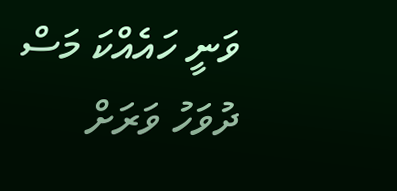ވަނީ ހައެއްކަ މަސް ދުވަހު ވަރަށް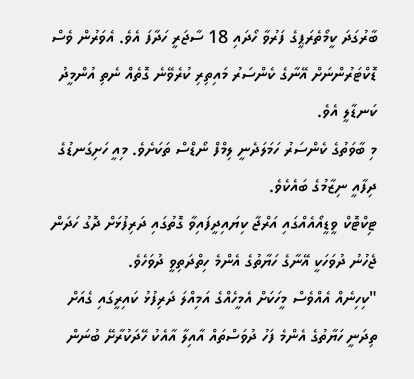ބާރުގަދަ ކީމޯތެރަޕީގެ ފަރުވާ ހޯދައި 18 ސާޖަރީ ހަދާފަ އެވެ. އެވަރުން ވެސް ޑޮކްޓަރުންނަށް އޭނާގެ ކެންސަރު މައިތިރި ކުރެވޭނެ ގޮތެއް ނެތި އުންމީދު ކަނޑާލީ އެވެ.
މި ބާވަތުގެ ކެންސަރު ހަމަލަދެނީ ލިމްފް ނޯޑްސް ތަކަށެވެ. މިއީ ހަށިގަނޑުގެ ދިފާއީ ނިޒާމުގެ ބައެކެވެ.
ޓިކްޓޮކް ވީޑީއޯއެއްގައި އަރްޖާ ކިޔައިދީފައިވާ ގޮތުގައި ދަރިފުޅަށް ދޮގު ހަދަން ޖެހުނު ދުވަހަކީ އޭނާގެ ހަޔާތުގެ އެންމެ ހިތްދަތިވީ ދުވަހެވެ.
"ކިހިނެއް އެއްވެސް މީހަކަށް އެމީހެއްގެ އަމިއްލަ ދަރިފުޅު ކައިރީގައި ގެއަށް ތިދަނީ ހަޔާތުގެ އެންމެ ފަހު ދުވަސްތައް އާއިލާ އާއެކު ހޭދަކުރާށޭ ބުނަން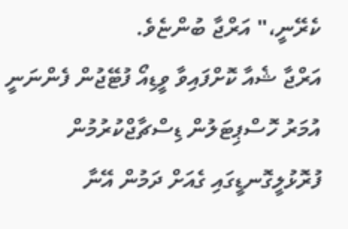ކެރޭނީ،" އަރްޖާ ބުންޏެވެ.
އަރްޖާ ޝެއާ ކޮށްފައިވާ ވީޑިއޯ ފުޓޭޖުން ފެންނަނީ އުމަރު ހޮސްޕިޓަލުން ޑިސްޗާޖްކުރުމުން ފުރޮޅުލީގޮނޑީގައި ގެއަށް ދަމުން އޭނާ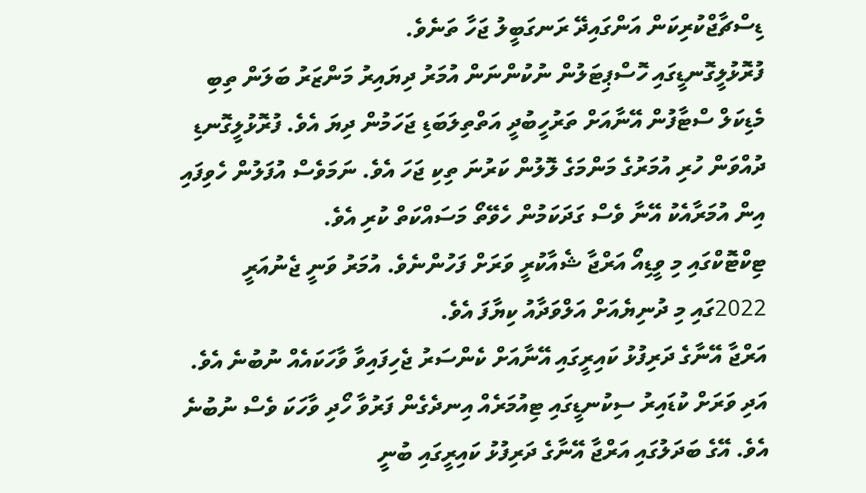ޑިސްޗާޖްކުރިކަން އަންގައިދޭ ރަނގަބީލު ޖަހާ ތަނެވެ.
ފުރޮޅުލީގޮނޑީގައި ހޮސްޕިޓަލުން ނުކުންނަން އުމަރު ދިޔައިރު މަންޒަރު ބަލަން ތިބި މެޑިކަލް ސްޓާފުން އޭނާއަށް ތަރުހީބުދީ އަތްތިލަބަޑި ޖަހަމުން ދިޔަ އެވެ. ފުރޮޅުލީގޮނޑި ދުއްވަން ހުރި އުމަރުގެ މަންމަގެ ލޮލުން ކަރުނަ ތިކި ޖަހަ އެވެ. ނަމަވެސް އުފަލުން ހެވިފައި އިން އުމަރާއެކު އޭނާ ވެސް ގަދަކަމުން ހެވޭތޯ މަސައްކަތް ކުރި އެވެ.
ޓިކްޓޮކްގައި މި ވީޑިއޯ އަރްޖާ ޝެއާކުރީ ވަރަށް ފަހުންނެވެ. އުމަރު ވަނީ ޖެނުއަރީ 2022ގައި މި ދުނިޔެއަށް އަލްވަދާއު ކިޔާފަ އެވެ.
އަރްޖާ އޭނާގެ ދަރިފުޅު ކައިރީގައި އޭނާއަށް ކެންސަރު ޖެހިފައިވާ ވާހަކައެއް ނުބުނެ އެވެ. އަދި ވަރަށް ކުޑައިރު ސިކުނޑީގައި ޓިއުމަރެއް އިނދެގެން ފަރުވާ ހޯދި ވާހަކަ ވެސް ނުބުނެ އެވެ. އޭގެ ބަދަލުގައި އަރްޖާ އޭނާގެ ދަރިފުޅު ކައިރީގައި ބުނީ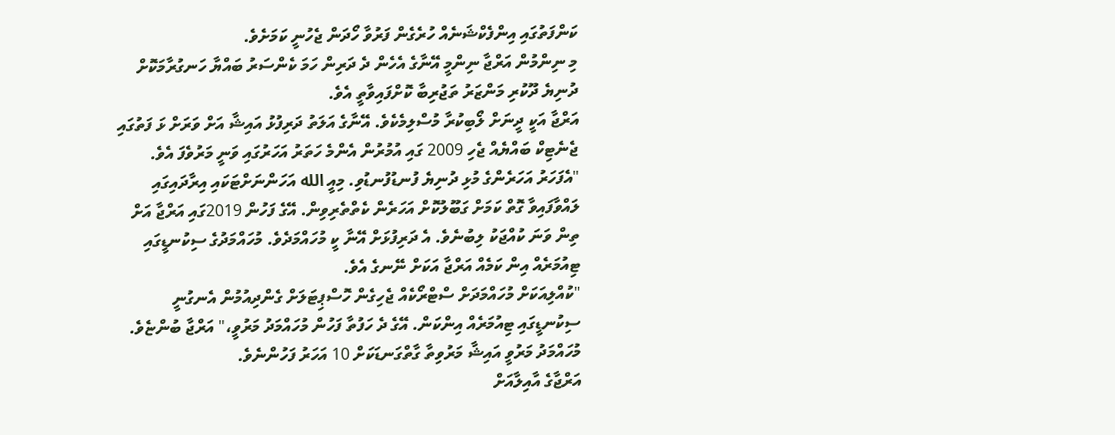ކަންފަތުގައި އިންފެކްޝަނެއް ހުރެގެން ފަރުވާ ހޯދަން ޖެހުނީ ކަމަށެވެ.
މި ނިންމުން އަރްޖާ ނިންމީ އޭނާގެ އެހެން ދެ ދަރިން ހަމަ ކެންސަރު ބައްޔާ ހަނގުރާމަކޮށް ދުނިޔެ ދޫކުރި މަންޒަރު ތަޖުރިބާ ކޮށްފައިވާތީ އެވެ.
އަރްޖާ އަކީ ދީނަށް ލޯބިކުރާ މުސްލިމެކެވެ. އޭނާގެ އަލަތު ދަރިފުޅު އައިޝާ އަށް ވަރަށް ޅަ ފަތުގައި ޖެނެޓިކް ބައްޔެއް ޖެހި 2009 ގައި އުމުރުން އެންމެ ހަތަރު އަހަރުގައި ވަނީ މަރުވެފަ އެވެ.
"އެފަހަރު އަހަރެންގެ މުޅި ދުނިޔެ ފުނޑުފުނޑުވި. މިއީ الله އަހަންނަށްޓަކައި އިރާދައިގައި ލައްވާފައިވާ ގޮތް ކަމަށް ގަބޫލުކޮށް އަހަރެން ކެތްތެރިވިން. އޭގެ ފަހުން 2019ގައި އަރްޖާ އަށް ތިން ވަނަ ކުއްޖަކު ލިބުނެވެ. އެ ދަރިފުޅަށް އޭނާ ކީ މުހައްމަދެވެ. މުހައްމަދުގެ ސިކުނޑީގައި ޓިއުމަރެއް އިން ކަމެއް އަރްޖާ އަކަށް ނޭނގެ އެވެ.
"ކުއްލިއަކަށް މުހައްމަދަށް ސްޓްރޯކެއް ޖެހިގެން ހޮސްޕިޓަލަށް ގެންދިއުމުން އެނގުނީ ސިކުނޑީގައި ޓިއުމަރެއް އިންކަން. އޭގެ ދެ ހަފުތާ ފަހުން މުހައްމަދު މަރުވީ،" އަރްޖާ ބުންޏެވެ.
މުހައްމަދު މަރުވީ އައިޝާ މަރުވިތާ ގާތްގަނޑަކަށް 10 އަހަރު ފަހުންނެވެ.
އަރްޖާގެ އާއިލާއަށް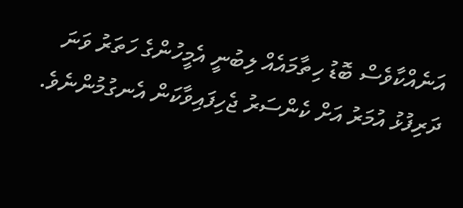އަނެއްކާވެސް ބޮޑު ހިތާމައެއް ލިބުނީ އެމީހުންގެ ހަތަރު ވަނަ ދަރިފުޅު އުމަރު އަށް ކެންސަރު ޖެހިފައިވާކަން އެނގުމުންނެވެ.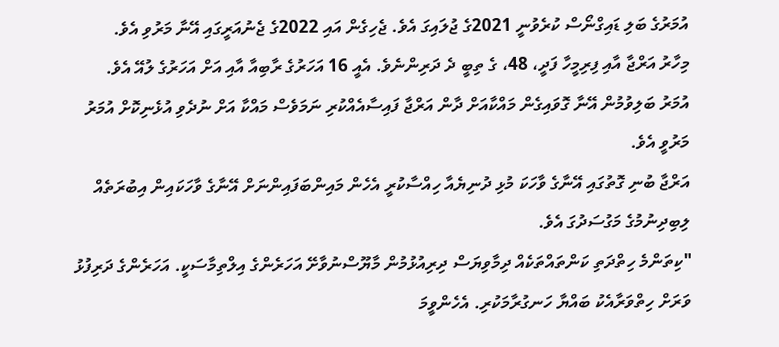އުމަރުގެ ބަލި ޑައިގްނޯސް ކުރެވުނީ 2021ގެ ޖުލައިގަ އެވެ. ޖެހިގެން އައި 2022ގެ ޖެނުއަރީގައި އޭނާ މަރުވި އެވެ.
މިހާރު އަރްޖާ އާއި ފިރިމީހާ ފަދީ، 48، ގެ ތިބީ ދެ ދަރިންނެވެ. އެއީ 16 އަހަރުގެ ރާބިއާ އާއި އަށް އަހަރުގެ ލުއޭ އެވެ.
އުމަރު ބަލިވުމުން އޭނާ ގޮވައިގެން މައްކާއަށް ދާން އަރްޖާ ފައިސާއެއްކުރި ނަމަވެސް މައްކާ އަށް ނުދެވި އުޅެނިކޮށް އުމަރު މަރުވީ އެވެ.
އަރްޖާ ބުނި ގޮތުގައި އޭނާގެ ވާހަކަ މުޅި ދުނިޔެއާ ހިއްސާކުރީ އެހެން މައިންބަފައިންނަށް އޭނާގެ ވާހަކައިން އިބުރަތެއް ލިބިދިނުމުގެ މަގުސަދުގަ އެވެ.
"ކިތަންމެ ހިތްދަތި ކަންތައްތަކެއް ދިމާވިޔަސް ދިރިއުޅުމުން މާޔޫސްނުވާށޭ އަހަރެންގެ އިލްތިމާސަކީ. އަހަރެންގެ ދަރިފުޅު ވަރަށް ހިތްވަރާއެކު ބައްޔާ ހަނގުރާމަކުރި. އެހެންވީމަ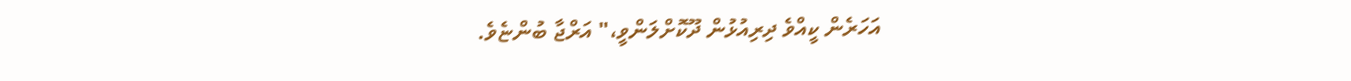އަހަރެން ކީއްވެ ދިރިއުޅުން ދޫކޮށްލަންވީ،" އަރްޖާ ބުންޏެވެ.